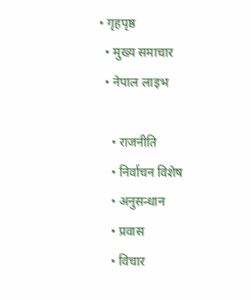• गृहपृष्ठ
  • मुख्य समाचार
  • नेपाल लाइभ

    • राजनीति
    • निर्वाचन विशेष
    • अनुसन्धान
    • प्रवास
    • विचार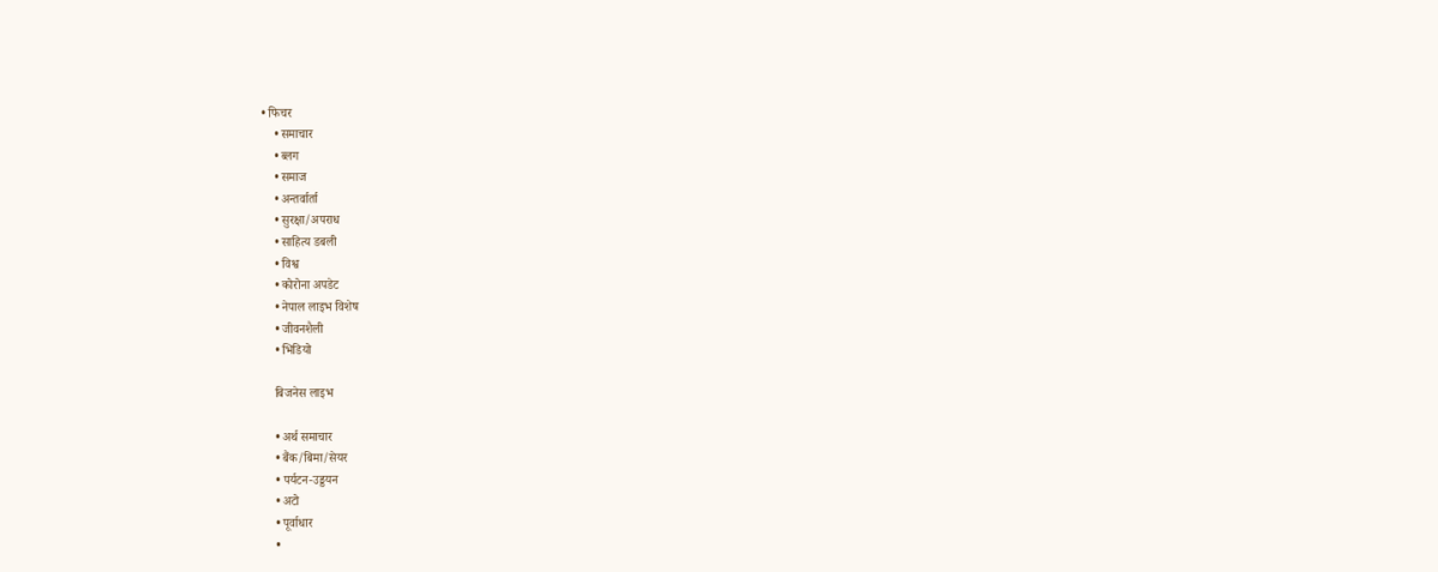• फिचर
    • समाचार
    • ब्लग
    • समाज
    • अन्तर्वार्ता
    • सुरक्षा/अपराध
    • साहित्य डबली
    • विश्व
    • कोरोना अपडेट
    • नेपाल लाइभ विशेष
    • जीवनशैली
    • भिडियो

    बिजनेस लाइभ

    • अर्थ समाचार
    • बैंक/बिमा/सेयर
    • पर्यटन-उड्डयन
    • अटो
    • पूर्वाधार
    •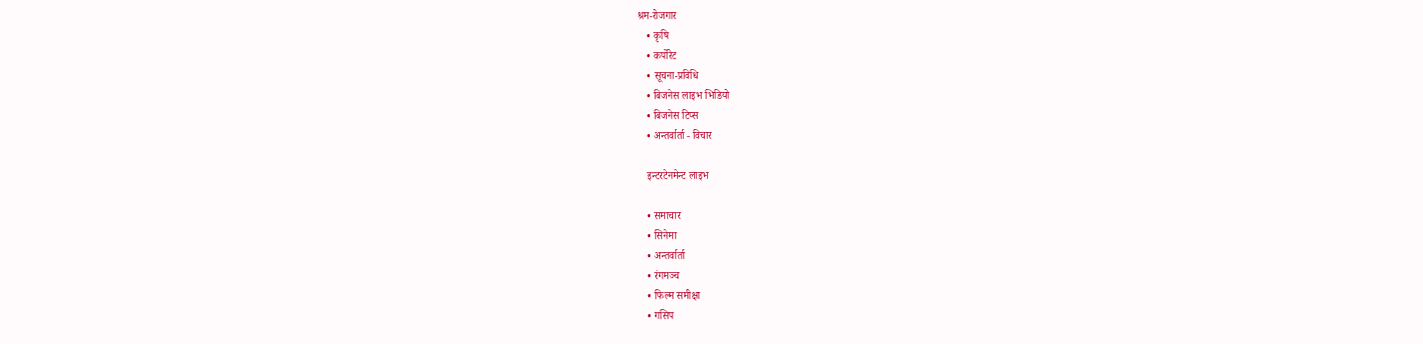श्रम-रोजगार
    • कृषि
    • कर्पोरेट
    • सूचना-प्रविधि
    • बिजनेस लाइभ भिडियो
    • बिजनेस टिप्स
    • अन्तर्वार्ता - विचार

    इन्टरटेनमेन्ट लाइभ

    • समाचार
    • सिनेमा
    • अन्तर्वार्ता
    • रंगमञ्च
    • फिल्म समीक्षा
    • गसिप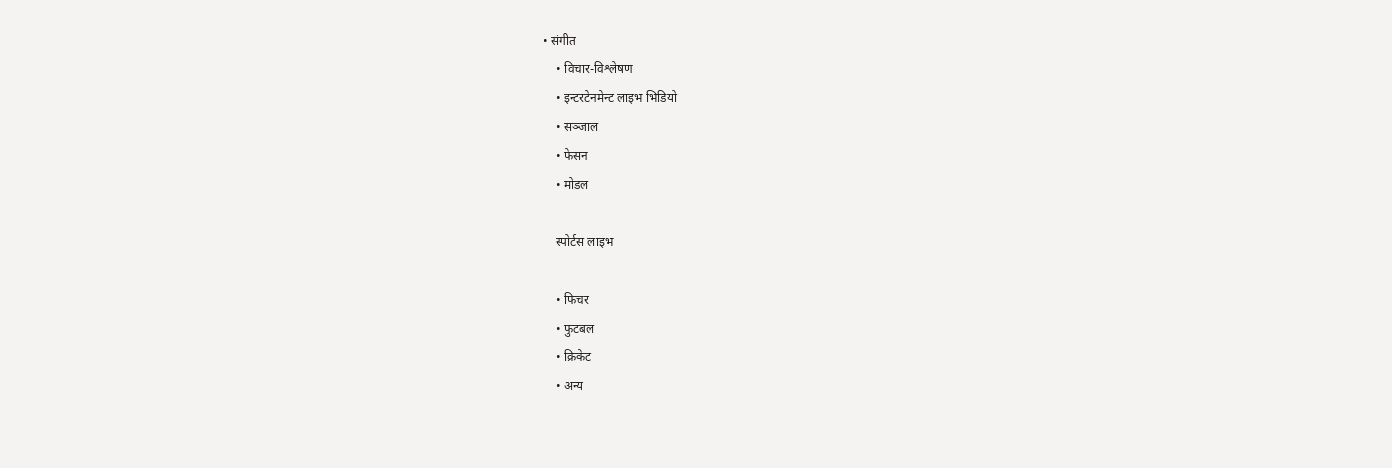• संगीत
    • विचार-विश्लेषण
    • इन्टरटेनमेन्ट लाइभ भिडियो
    • सञ्जाल
    • फेसन
    • मोडल

    स्पोर्टस लाइभ

    • फिचर
    • फुटबल
    • क्रिकेट
    • अन्य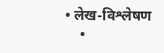• लेख-विश्लेषण
    •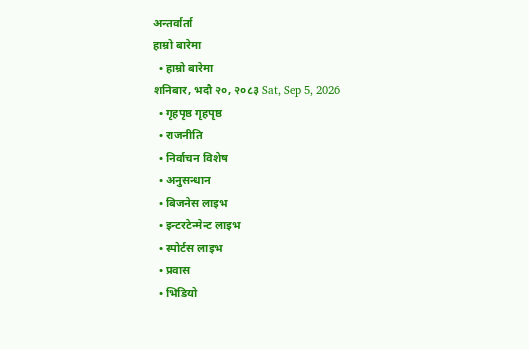अन्तर्वार्ता
हाम्रो बारेमा
  • हाम्रो बारेमा
शनिबार, भदौ २०, २०८३ Sat, Sep 5, 2026
  • गृहपृष्ठ गृहपृष्ठ
  • राजनीति
  • निर्वाचन विशेष
  • अनुसन्धान
  • बिजनेस लाइभ
  • इन्टरटेन्मेन्ट लाइभ
  • स्पोर्टस लाइभ
  • प्रवास
  • भिडियो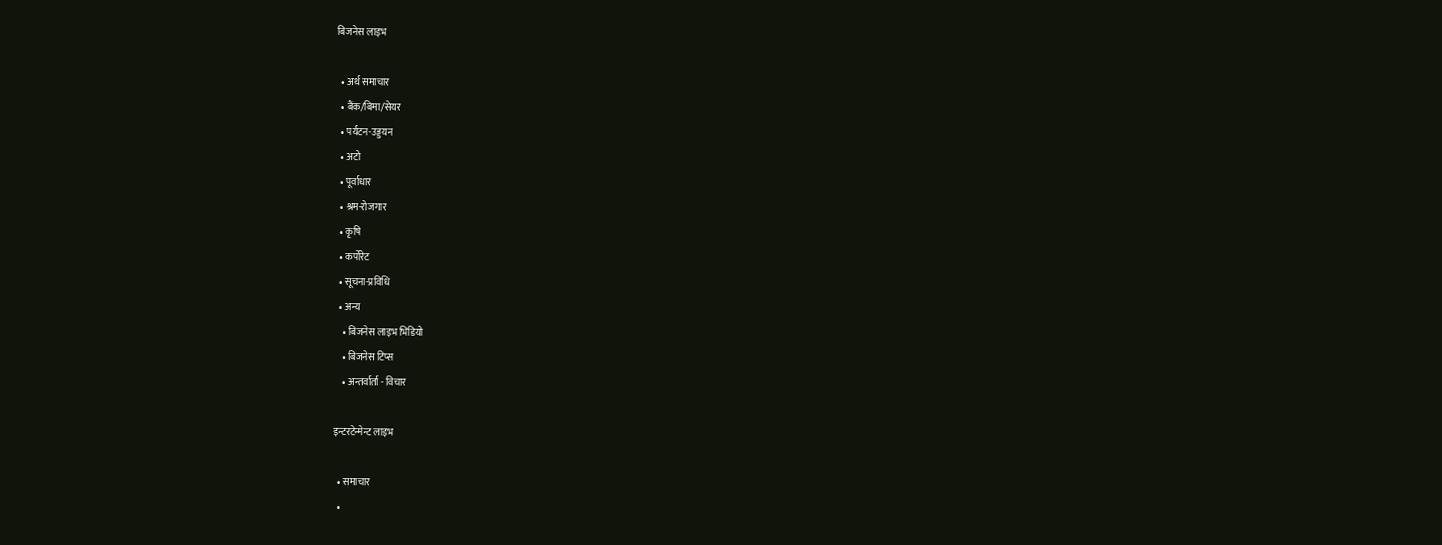बिजनेस लाइभ

  • अर्थ समाचार
  • बैंक/बिमा/सेयर
  • पर्यटन-उड्डयन
  • अटो
  • पूर्वाधार
  • श्रम-रोजगार
  • कृषि
  • कर्पोरेट
  • सूचना-प्रविधि
  • अन्य
    • बिजनेस लाइभ भिडियो
    • बिजनेस टिप्स
    • अन्तर्वार्ता - विचार

इन्टरटेन्मेन्ट लाइभ

  • समाचार
  •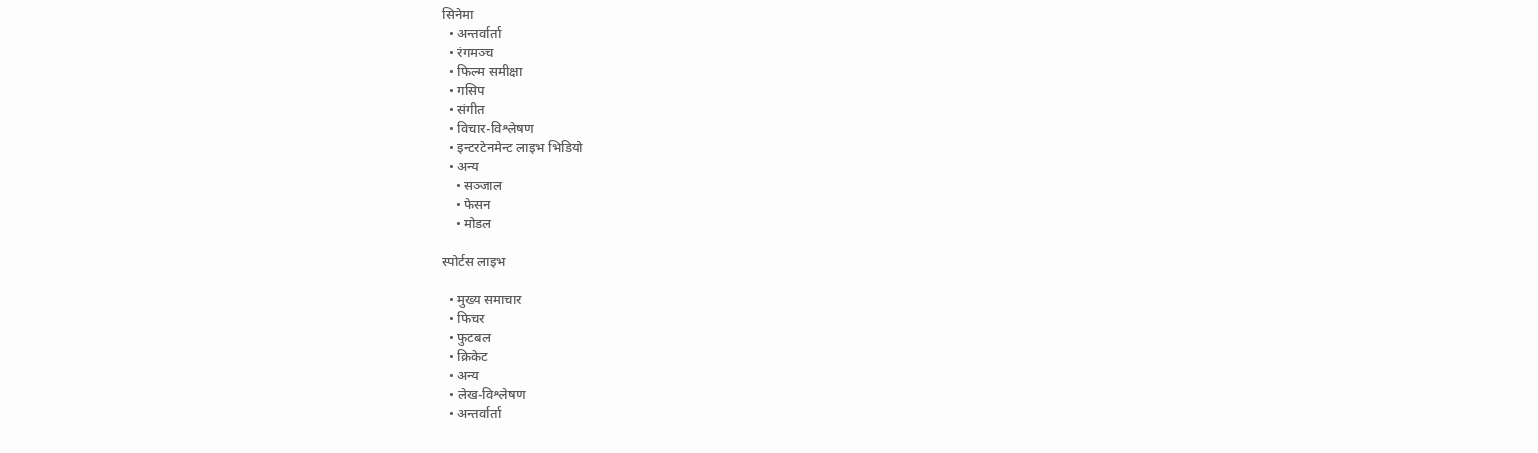सिनेमा
  • अन्तर्वार्ता
  • रंगमञ्च
  • फिल्म समीक्षा
  • गसिप
  • संगीत
  • विचार-विश्लेषण
  • इन्टरटेनमेन्ट लाइभ भिडियो
  • अन्य
    • सञ्जाल
    • फेसन
    • मोडल

स्पोर्टस लाइभ

  • मुख्य समाचार
  • फिचर
  • फुटबल
  • क्रिकेट
  • अन्य
  • लेख-विश्लेषण
  • अन्तर्वार्ता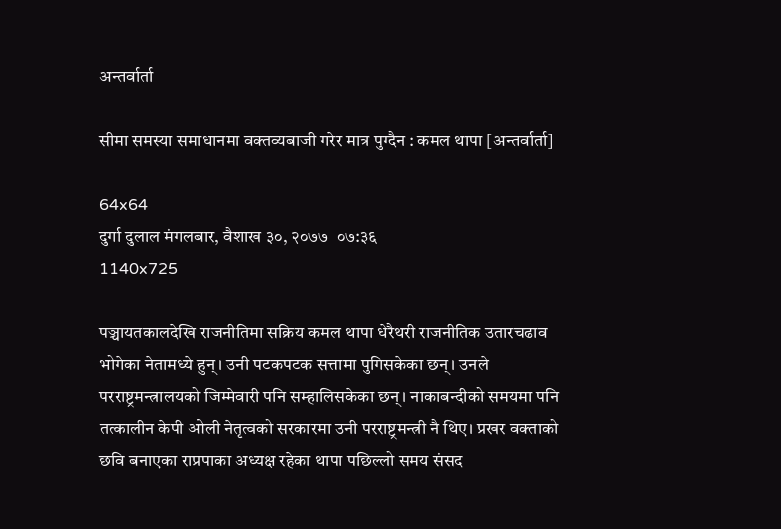अन्तर्वार्ता

सीमा समस्या समाधानमा वक्तव्यबाजी गरेर मात्र पुग्दैन : कमल थापा [अन्तर्वार्ता]

64x64
दुर्गा दुलाल मंगलबार, वैशाख ३०, २०७७  ०७:३६
1140x725

पञ्चायतकालदेखि राजनीतिमा सक्रिय कमल थापा धेरैथरी राजनीतिक उतारचढाव भोगेका नेतामध्ये हुन्। उनी पटकपटक सत्तामा पुगिसकेका छन्। उनले परराष्ट्रमन्त्रालयको जिम्मेवारी पनि सम्हालिसकेका छन्। नाकाबन्दीको समयमा पनि तत्कालीन केपी ओली नेतृत्वको सरकारमा उनी परराष्ट्रमन्त्री नै थिए। प्रखर वक्ताको छवि बनाएका राप्रपाका अध्यक्ष रहेका थापा पछिल्लो समय संसद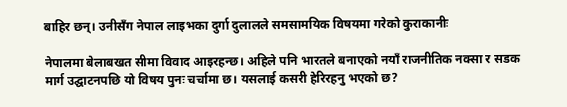बाहिर छन्। उनीसँग नेपाल लाइभका दुर्गा दुलालले समसामयिक विषयमा गरेको कुराकानीः

नेपालमा बेलाबखत सीमा विवाद आइरहन्छ। अहिले पनि भारतले बनाएको नयाँ राजनीतिक नक्सा र सडक मार्ग उद्घाटनपछि यो विषय पुनः चर्चामा छ। यसलाई कसरी हेरिरहनु भएको छ?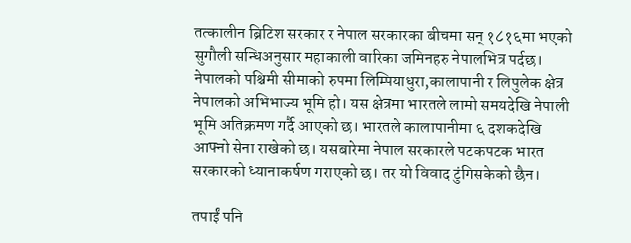तत्कालीन ब्रिटिश सरकार र नेपाल सरकारका बीचमा सन् १८१६मा भएको सुगौली सन्धिअनुसार महाकाली वारिका जमिनहरु नेपालभित्र पर्दछ। नेपालको पश्चिमी सीमाको रुपमा लिम्पियाधुरा,कालापानी र लिपुलेक क्षेत्र नेपालको अभिभाज्य भूमि हो। यस क्षेत्रमा भारतले लामो समयदेखि नेपाली भूमि अतिक्रमण गर्दै आएको छ। भारतले कालापानीमा ६ दशकदेखि आफ्नो सेना राखेको छ। यसबारेमा नेपाल सरकारले पटकपटक भारत सरकारको ध्यानाकर्षण गराएको छ। तर यो विवाद टुंगिसकेको छैन।

तपाईं पनि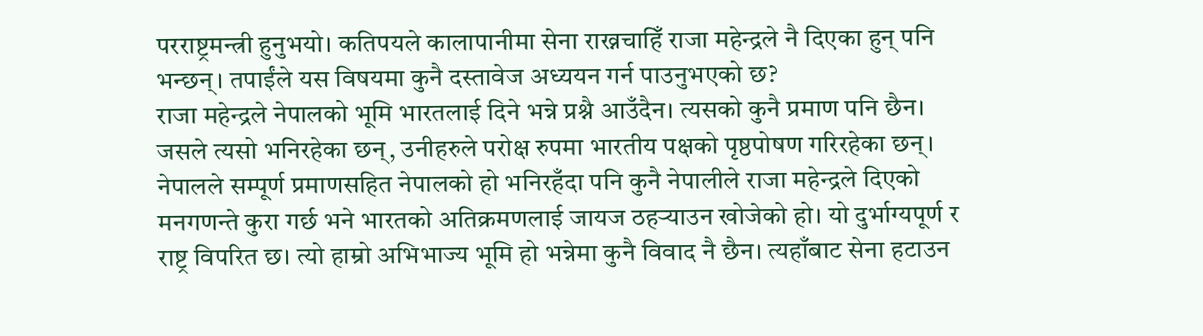परराष्ट्रमन्त्री हुनुभयो। कतिपयले कालापानीमा सेना राख्नचाहिँ राजा महेन्द्रले नै दिएका हुन् पनि भन्छन्। तपाईंले यस विषयमा कुनै दस्तावेज अध्ययन गर्न पाउनुभएको छ?
राजा महेन्द्रले नेपालको भूमि भारतलाई दिने भन्ने प्रश्नै आउँदैन। त्यसको कुनै प्रमाण पनि छैन। जसले त्यसो भनिरहेका छन्, उनीहरुले परोक्ष रुपमा भारतीय पक्षको पृष्ठपोषण गरिरहेका छन्। नेपालले सम्पूर्ण प्रमाणसहित नेपालको हो भनिरहँदा पनि कुनै नेपालीले राजा महेन्द्रले दिएको मनगणन्ते कुरा गर्छ भने भारतको अतिक्रमणलाई जायज ठहर्‍याउन खोजेको हो। यो दुर्भाग्यपूर्ण र राष्ट्र विपरित छ। त्यो हाम्रो अभिभाज्य भूमि हो भन्नेमा कुनै विवाद नै छैन। त्यहाँबाट सेना हटाउन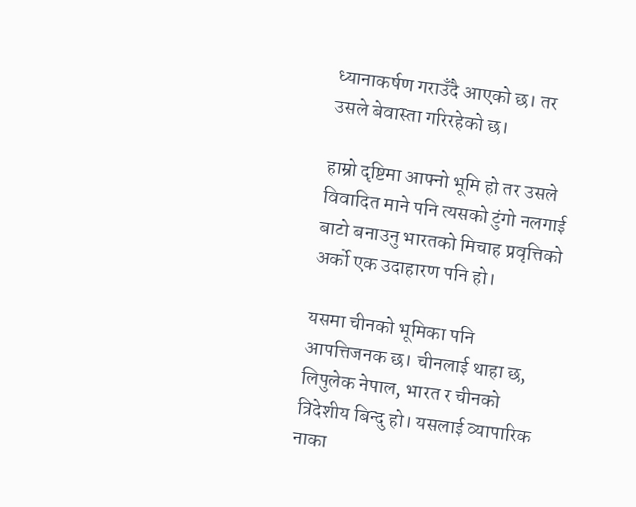ध्यानाकर्षण गराउँदै आएको छ। तर उसले बेवास्ता गरिरहेको छ।

हाम्रो दृष्टिमा आफ्नो भूमि हो तर उसले विवादित माने पनि त्यसको टुंगो नलगाई बाटो बनाउनु भारतको मिचाह प्रवृत्तिको अर्को एक उदाहारण पनि हो।

यसमा चीनको भूमिका पनि आपत्तिजनक छ। चीनलाई थाहा छ, लिपुलेक नेपाल, भारत र चीनको त्रिदेशीय बिन्दु हो। यसलाई व्यापारिक नाका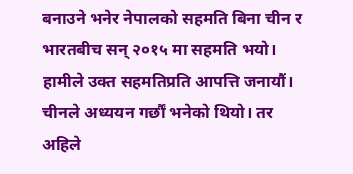बनाउने भनेर नेपालको सहमति बिना चीन र भारतबीच सन् २०१५ मा सहमति भयो। हामीले उक्त सहमतिप्रति आपत्ति जनायौं। चीनले अध्ययन गर्छौं भनेको थियो। तर अहिले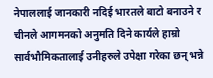नेपाललाई जानकारी नदिई भारतले बाटो बनाउने र चीनले आगमनको अनुमति दिने कार्यले हाम्रो सार्वभौमिकतालाई उनीहरुले उपेक्षा गरेका छन् भन्ने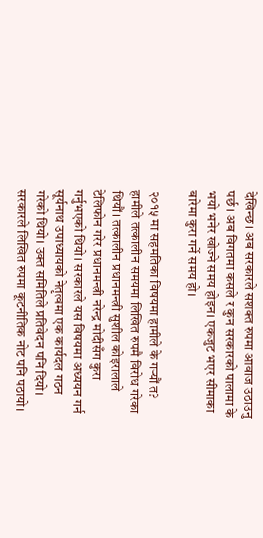देखिन्छ। अब सरकारले सशक्त रुपमा आवाज उठाउनु पर्छ। अब विगतमा कसले र कुन सरकारको पालामा के भयो भनेर खोज्ने समय होइन। एकजुट भएर सीमाका बारेमा कुरा गर्ने समय हो।

२०१५ मा सहमतिका विषयमा हामीले के गर्‍यौं त?
हामीले तत्कालीन समयमा लिखित रुपमै विरोध गरेका थियौं। तत्कालीन प्रधानमन्त्री सुशील कोइरालाले टेलिफोन गरेर प्रधानमन्त्री नरेन्द्र मोदीसँग कुरा गर्नुभएको थियो। सरकारले यस विषयमा अध्ययन गर्न सूर्यनाथ उपाध्यायको नेतृत्वमा एक कार्यदल गठन गरेको थियो। उक्त समितिले प्रतिवेदन पनि दियो। सरकारले लिखित रुपमा कूटनीतिक नोट पनि पठायो।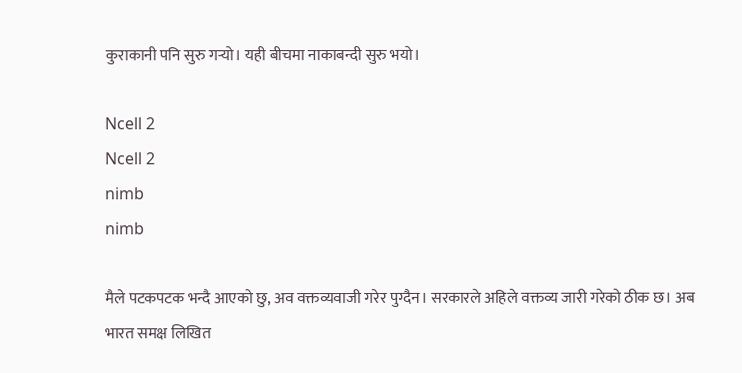कुराकानी पनि सुरु गर्‍यो। यही बीचमा नाकाबन्दी सुरु भयो।

Ncell 2
Ncell 2
nimb
nimb

मैले पटकपटक भन्दै आएको छु, अव वक्तव्यवाजी गरेर पुग्दैन। सरकारले अहिले वक्तव्य जारी गरेको ठीक छ। अब भारत समक्ष लिखित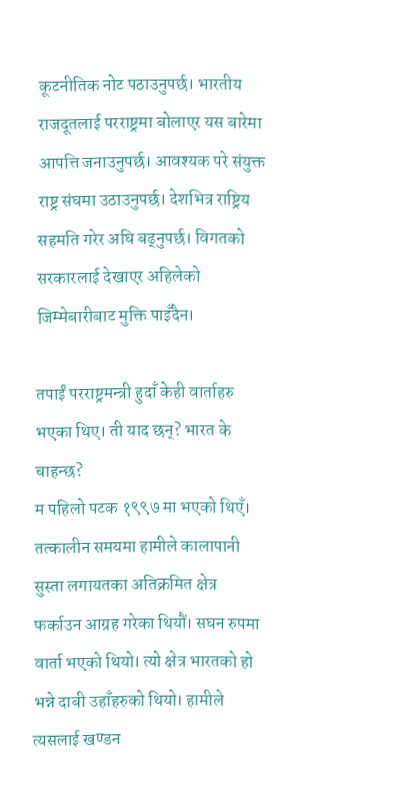कूटनीतिक नोट पठाउनुपर्छ। भारतीय राजदूतलाई परराष्ट्रमा बोलाएर यस बारेमा आपत्ति जनाउनुपर्छ। आवश्यक परे संयुक्त राष्ट्र संघमा उठाउनुपर्छ। देशभित्र राष्ट्रिय सहमति गरेर अघि बढ्नुपर्छ। विगतको सरकारलाई देखाएर अहिलेको जिम्मेबारीबाट मुक्ति पाइँदैन।

तपाईं परराष्ट्रमन्त्री हुदाँ केही वार्ताहरु भएका थिए। ती याद छन्? भारत के चाहन्छ?
म पहिलो पटक १९९७ मा भएको थिएँ। तत्कालीन समयमा हामीले कालापानी सुस्ता लगायतका अतिक्रमित क्षेत्र फर्काउन आग्रह गरेका थियौं। सघन रुपमा वार्ता भएको थियो। त्यो क्षेत्र भारतको हो भन्ने दाबी उहाँहरुको थियो। हामीले त्यसलाई खण्डन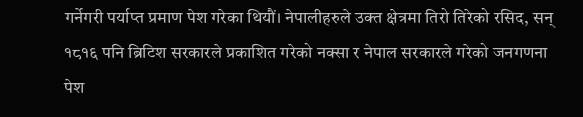गर्नेगरी पर्याप्त प्रमाण पेश गरेका थियौं। नेपालीहरुले उक्त क्षेत्रमा तिरो तिरेको रसिद, सन् १८१६ पनि ब्रिटिश सरकारले प्रकाशित गरेको नक्सा र नेपाल सरकारले गरेको जनगणना पेश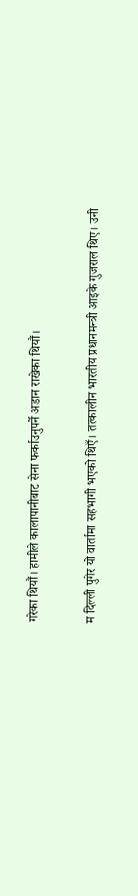गरेका थियौं। हामीले कालापानीबाट सेना फर्काउनुपर्ने अडान राखेका थियौं।

म दिल्ली पुगेर यो वार्तामा सहभागी भएको थिएँ। तत्कालीन भारतीय प्रधानमन्त्री आइके गुजराल थिए। उनी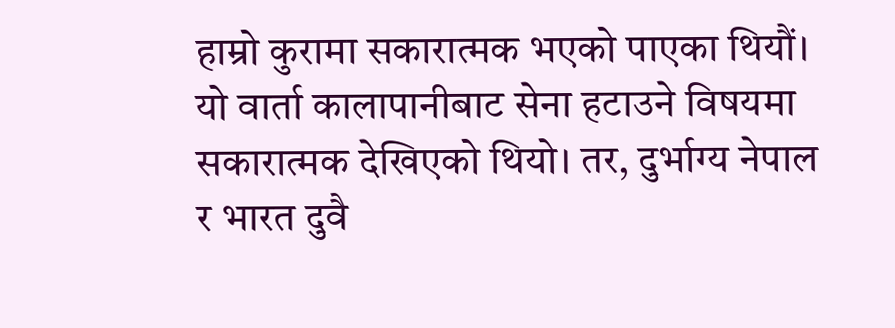हाम्रो कुरामा सकारात्मक भएको पाएका थियौं। यो वार्ता कालापानीबाट सेना हटाउने विषयमा सकारात्मक देखिएको थियो। तर, दुर्भाग्य नेपाल र भारत दुवै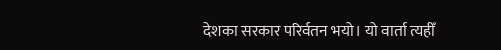देशका सरकार परिर्वतन भयो। यो वार्ता त्यहीँ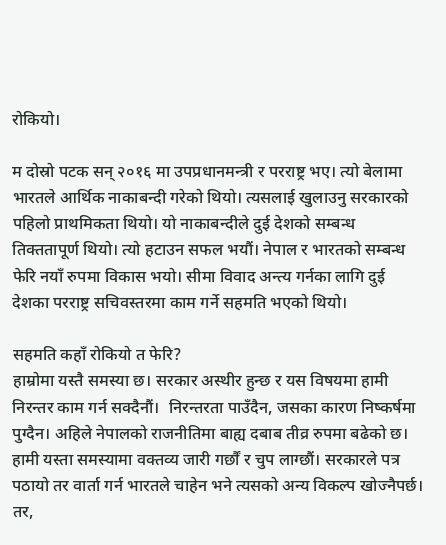रोकियो।

म दोस्रो पटक सन् २०१६ मा उपप्रधानमन्त्री र परराष्ट्र भए। त्यो बेलामा भारतले आर्थिक नाकाबन्दी गरेको थियो। त्यसलाई खुलाउनु सरकारको पहिलो प्राथमिकता थियो। यो नाकाबन्दीले दुई देशको सम्बन्ध तिक्ततापूर्ण थियो। त्यो हटाउन सफल भयौं। नेपाल र भारतको सम्बन्ध फेरि नयाँ रुपमा विकास भयो। सीमा विवाद अन्त्य गर्नका लागि दुई देशका परराष्ट्र सचिवस्तरमा काम गर्ने सहमति भएको थियो।

सहमति कहाँ रोकियो त फेरि?
हाम्रोमा यस्तै समस्या छ। सरकार अस्थीर हुन्छ र यस विषयमा हामी निरन्तर काम गर्न सक्दैनौं।  निरन्तरता पाउँदैन, जसका कारण निष्कर्षमा पुग्दैन। अहिले नेपालको राजनीतिमा बाह्य दबाब तीव्र रुपमा बढेको छ। हामी यस्ता समस्यामा वक्तव्य जारी गर्छौं र चुप लाग्छौं। सरकारले पत्र पठायो तर वार्ता गर्न भारतले चाहेन भने त्यसको अन्य विकल्प खोज्नैपर्छ। तर,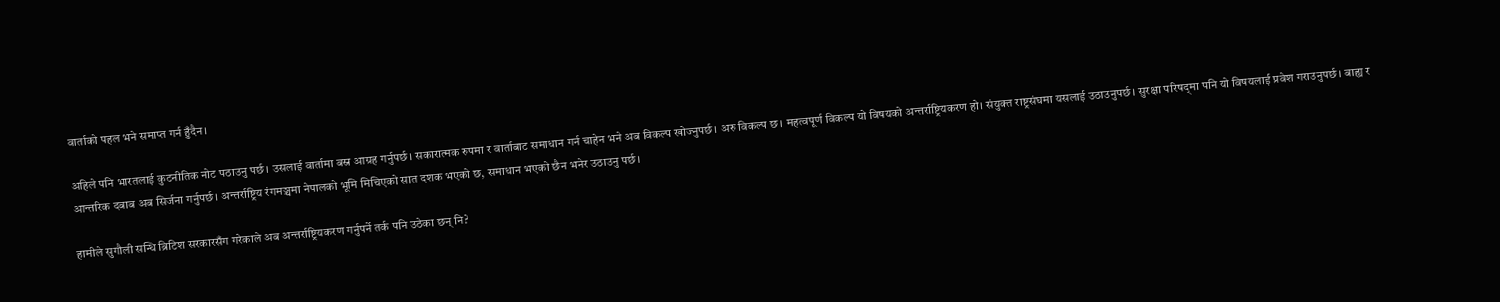वार्ताको पहल भने समाप्त गर्न हुँदैन।

अहिले पनि भारतलाई कुटनीतिक नोट पठाउनु पर्छ। उसलाई वार्तामा बस्न आग्रह गर्नुपर्छ। सकारात्मक रुपमा र वार्ताबाट समाधान गर्न चाहेन भने अब विकल्प खोज्नुपर्छ। अरु विकल्प छ। महत्वपूर्ण विकल्प यो विषयको अन्तर्राष्ट्रियकरण हो। संयुक्त राष्ट्रसंघमा यसलाई उठाउनुपर्छ। सुरक्षा परिषद्‍मा पनि यो विषयलाई प्रवेश गराउनुपर्छ। बाह्य र आन्तरिक दबाब अब सिर्जना गर्नुपर्छ। अन्तर्राष्ट्रिय रंगमञ्चमा नेपालको भूमि मिचिएको सात दशक भएको छ, समाधान भएको छैन भनेर उठाउनु पर्छ।

हामीले सुगौली सन्धि ब्रिटिश सरकारसँग गरेकाले अब अन्तर्राष्ट्रियकरण गर्नुपर्ने तर्क पनि उठेका छन् नि?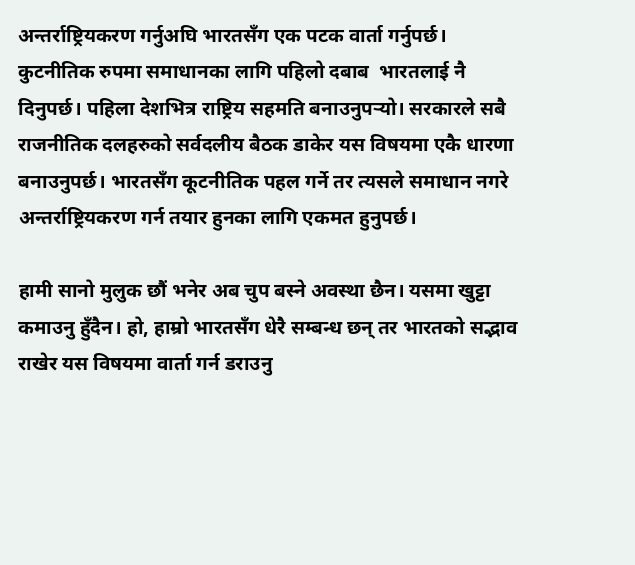अन्तर्राष्ट्रियकरण गर्नुअघि भारतसँग एक पटक वार्ता गर्नुपर्छ। कुटनीतिक रुपमा समाधानका लागि पहिलो दबाब  भारतलाई नै दिनुपर्छ। पहिला देशभित्र राष्ट्रिय सहमति बनाउनुपर्‍यो। सरकारले सबै राजनीतिक दलहरुको सर्वदलीय बैठक डाकेर यस विषयमा एकै धारणा बनाउनुपर्छ। भारतसँग कूटनीतिक पहल गर्ने तर त्यसले समाधान नगरे अन्तर्राष्ट्रियकरण गर्न तयार हुनका लागि एकमत हुनुपर्छ।

हामी सानो मुलुक छौं भनेर अब चुप बस्ने अवस्था छैन। यसमा खुट्टा कमाउनु हुँदैन। हो, हाम्रो भारतसँग धेरै सम्बन्ध छन् तर भारतको सद्भाव राखेर यस विषयमा वार्ता गर्न डराउनु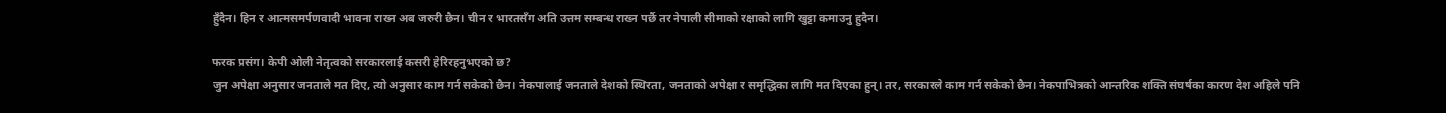हुँदैन। हिन र आत्मसमर्पणवादी भावना राख्न अब जरुरी छैन। चीन र भारतसँग अति उत्तम सम्बन्ध राख्न पर्छै तर नेपाली सीमाको रक्षाको लागि खुट्टा कमाउनु हुदैन।

फरक प्रसंग। केपी ओली नेतृत्वको सरकारलाई कसरी हेरिरहनुभएको छ?
जुन अपेक्षा अनुसार जनताले मत दिए, त्यो अनुसार काम गर्न सकेको छैन। नेकपालाई जनताले देशको स्थिरता, जनताको अपेक्षा र समृद्धिका लागि मत दिएका हुन्। तर, सरकारले काम गर्न सकेको छैन। नेकपाभित्रको आन्तरिक शक्ति संघर्षका कारण देश अहिले पनि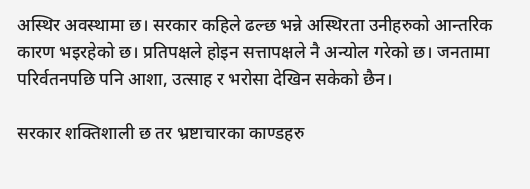अस्थिर अवस्थामा छ। सरकार कहिले ढल्छ भन्ने अस्थिरता उनीहरुको आन्तरिक कारण भइरहेको छ। प्रतिपक्षले होइन सत्तापक्षले नै अन्योल गरेको छ। जनतामा परिर्वतनपछि पनि आशा, उत्साह र भरोसा देखिन सकेको छैन।

सरकार शक्तिशाली छ तर भ्रष्टाचारका काण्डहरु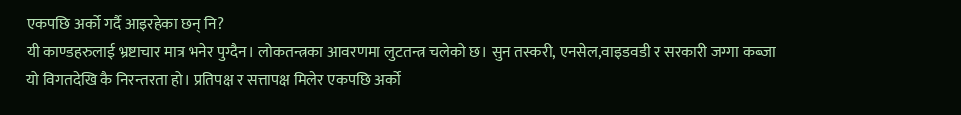एकपछि अर्को गर्दै आइरहेका छन् नि?
यी काण्डहरुलाई भ्रष्टाचार मात्र भनेर पुग्दैन। लोकतन्त्रका आवरणमा लुटतन्त्र चलेको छ। सुन तस्करी, एनसेल,वाइडवडी र सरकारी जग्गा कब्जा यो विगतदेखि कै निरन्तरता हो। प्रतिपक्ष र सत्तापक्ष मिलेर एकपछि अर्को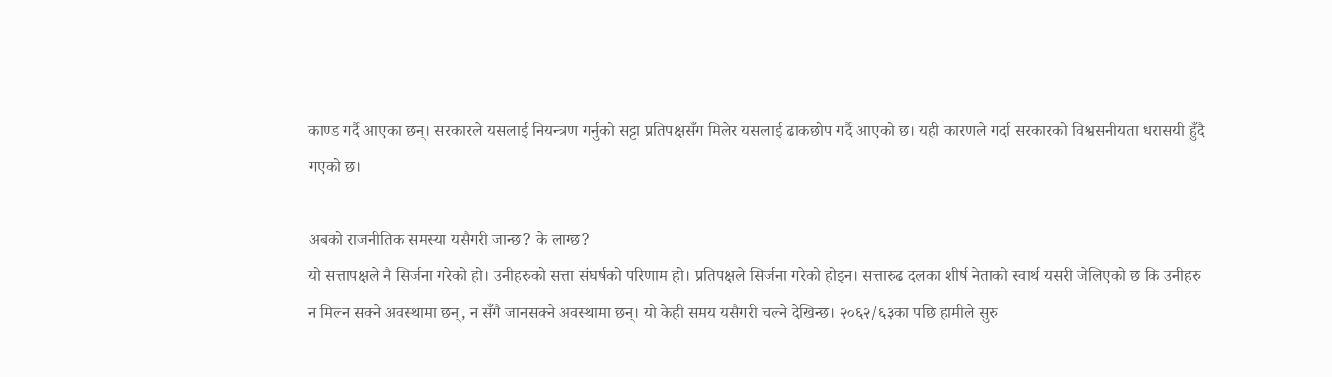काण्ड गर्दै आएका छन्। सरकारले यसलाई नियन्त्रण गर्नुको सट्टा प्रतिपक्षसँग मिलेर यसलाई ढाकछोप गर्दै आएको छ। यही कारणले गर्दा सरकारको विश्वसनीयता धरासयी हुँदै गएको छ।

अबको राजनीतिक समस्या यसैगरी जान्छ? के लाग्छ?
यो सत्तापक्षले नै सिर्जना गरेको हो। उनीहरुको सत्ता संघर्षको परिणाम हो। प्रतिपक्षले सिर्जना गरेको होइन। सत्तारुढ दलका शीर्ष नेताको स्वार्थ यसरी जेलिएको छ कि उनीहरु न मिल्न सक्ने अवस्थामा छन्, न सँगै जानसक्ने अवस्थामा छन्। यो केही समय यसैगरी चल्ने देखिन्छ। २०६२/६३का पछि हामीले सुरु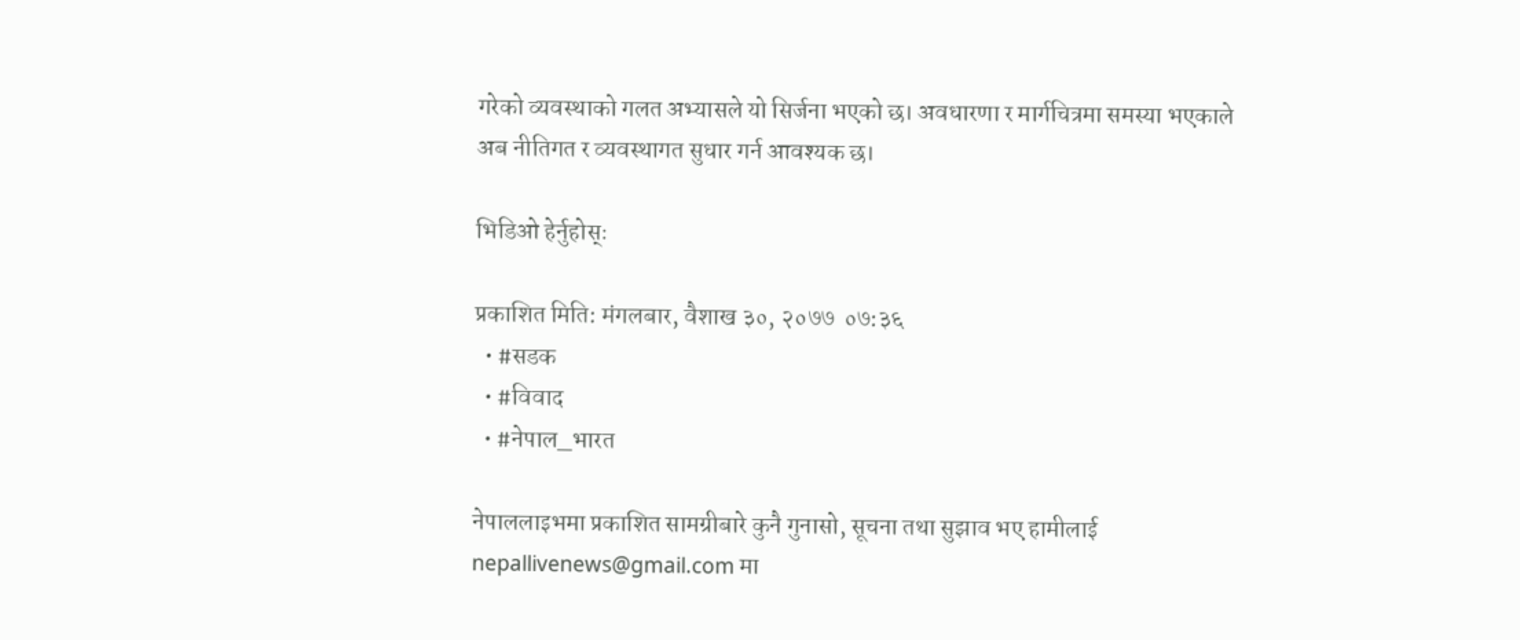गरेको व्यवस्थाको गलत अभ्यासले यो सिर्जना भएको छ। अवधारणा र मार्गचित्रमा समस्या भएकाले अब नीतिगत र व्यवस्थागत सुधार गर्न आवश्यक छ।

भिडिओ हेर्नुहोस्ः

प्रकाशित मिति: मंगलबार, वैशाख ३०, २०७७  ०७:३६
  • #सडक
  • #विवाद
  • #नेपाल_भारत

नेपाललाइभमा प्रकाशित सामग्रीबारे कुनै गुनासो, सूचना तथा सुझाव भए हामीलाई nepallivenews@gmail.com मा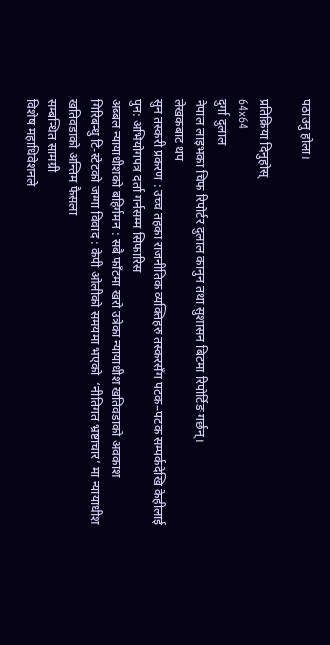पठाउनु होला।

प्रतिक्रिया दिनुहोस्
64x64
दुर्गा दुलाल
नेपाल लाइभका चिफ रिपोर्टर दुलाल कानुन तथा सुशासन बिटमा रिपोर्टिङ गर्छन्।
लेखकबाट थप
सुन तस्करी प्रकरण : उच्च तहका राजनीतिक व्यक्तिहरु तस्करसँग पटक–पटक सम्पर्कदेखि केहीलाई पुन: अभियोगपत्र दर्ता गर्नसम्म सिफारिस
अब्बल न्यायाधीशको बहिर्गमन : सबै फाँटमा खरो उत्रेका न्यायाधीश खतिवडाको अवकाश
गिरिबन्धु टि-स्टेटको जग्गा विवाद : केपी ओलीको समयमा भएको  ‘नीतिगत भ्रष्टाचार’ मा न्यायाधीश खतिवडाको अन्तिम फैसला
सम्बन्धित सामग्री
विशेष महाधिवेशनले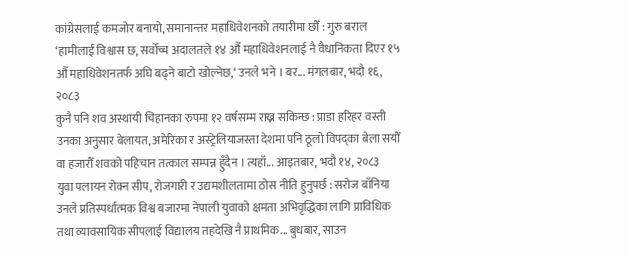कांग्रेसलाई कमजोर बनायो, समानान्तर महाधिवेशनको तयारीमा छौँ : गुरु बराल ‘हामीलाई विश्वास छ, सर्वोच्च अदालतले १४ औँ महाधिवेशनलाई नै वैधानिकता दिएर १५ औँ महाधिवेशनतर्फ अघि बढ्ने बाटो खोल्नेछ,‘ उनले भने । बर... मंगलबार, भदौ १६, २०८३
कुनै पनि शव अस्थायी चिहानका रुपमा १२ वर्षसम्म राख्न सकिन्छ : प्राडा हरिहर वस्ती उनका अनुसार बेलायत, अमेरिका र अस्ट्रेलियाजस्ता देशमा पनि ठूलो विपद्का बेला सयौँ वा हजारौँ शवको पहिचान तत्काल सम्पन्न हुँदैन । त्यहाँ... आइतबार, भदौ १४, २०८३
युवा पलायन रोक्न सीप, रोजगारी र उद्यमशीलतामा ठोस नीति हुनुपर्छ : सरोज बाँनिया उनले प्रतिस्पर्धात्मक विश्व बजारमा नेपाली युवाको क्षमता अभिवृद्धिका लागि प्राविधिक तथा व्यावसायिक सीपलाई विद्यालय तहदेखि नै प्राथमिक... बुधबार, साउन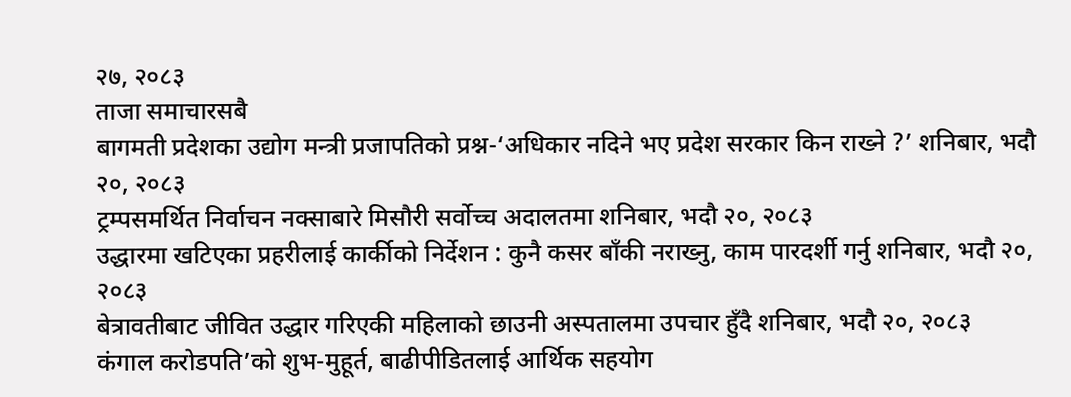२७, २०८३
ताजा समाचारसबै
बागमती प्रदेशका उद्योग मन्त्री प्रजापतिको प्रश्न-‘अधिकार नदिने भए प्रदेश सरकार किन राख्ने ?’ शनिबार, भदौ २०, २०८३
ट्रम्पसमर्थित निर्वाचन नक्साबारे मिसौरी सर्वोच्च अदालतमा शनिबार, भदौ २०, २०८३
उद्धारमा खटिएका प्रहरीलाई कार्कीको निर्देशन : कुनै कसर बाँकी नराख्नु, काम पारदर्शी गर्नु शनिबार, भदौ २०, २०८३
बेत्रावतीबाट जीवित उद्धार गरिएकी महिलाको छाउनी अस्पतालमा उपचार हुँदै शनिबार, भदौ २०, २०८३
कंगाल करोडपति’को शुभ-मुहूर्त, बाढीपीडितलाई आर्थिक सहयोग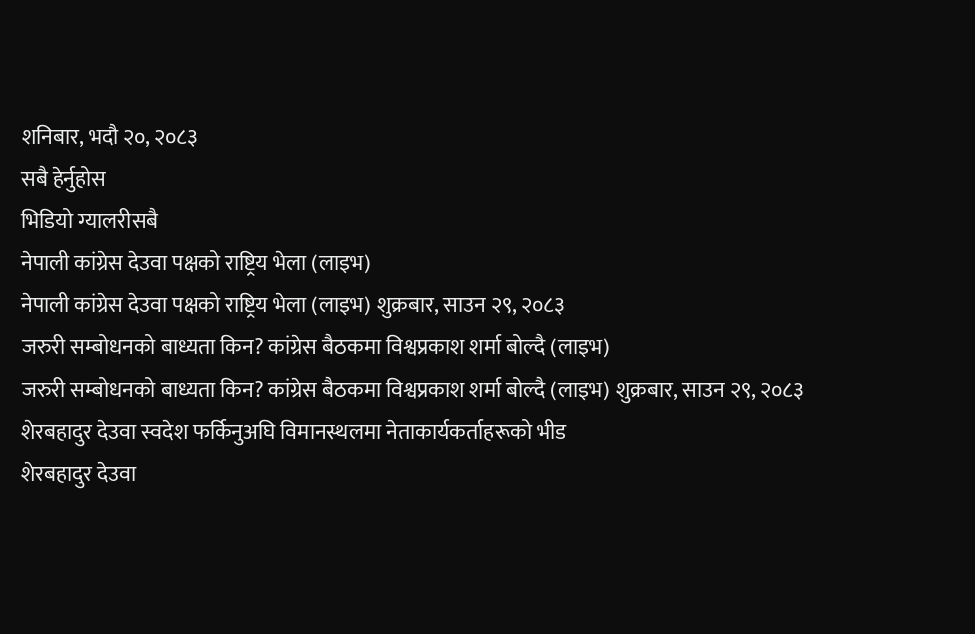शनिबार, भदौ २०, २०८३
सबै हेर्नुहोस
भिडियो ग्यालरीसबै
नेपाली कांग्रेस देउवा पक्षको राष्ट्रिय भेला (लाइभ)
नेपाली कांग्रेस देउवा पक्षको राष्ट्रिय भेला (लाइभ) शुक्रबार, साउन २९, २०८३
जरुरी सम्बोधनको बाध्यता किन? कांग्रेस बैठकमा विश्वप्रकाश शर्मा बोल्दै (लाइभ)
जरुरी सम्बोधनको बाध्यता किन? कांग्रेस बैठकमा विश्वप्रकाश शर्मा बोल्दै (लाइभ) शुक्रबार, साउन २९, २०८३
शेरबहादुर देउवा स्वदेश फर्किनुअघि विमानस्थलमा नेताकार्यकर्ताहरूको भीड
शेरबहादुर देउवा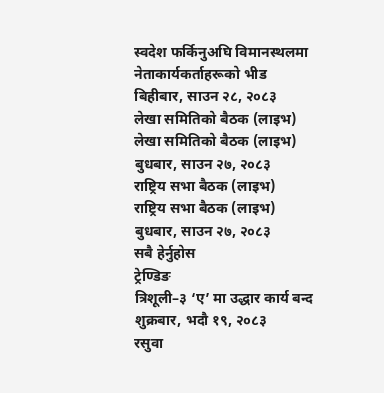स्वदेश फर्किनुअघि विमानस्थलमा नेताकार्यकर्ताहरूको भीड बिहीबार, साउन २८, २०८३
लेखा समितिको बैठक (लाइभ)
लेखा समितिको बैठक (लाइभ) बुधबार, साउन २७, २०८३
राष्ट्रिय सभा बैठक (लाइभ)
राष्ट्रिय सभा बैठक (लाइभ) बुधबार, साउन २७, २०८३
सबै हेर्नुहोस
ट्रेण्डिङ
त्रिशूली–३ ‘ए’ मा उद्धार कार्य बन्द शुक्रबार, भदौ १९, २०८३
रसुवा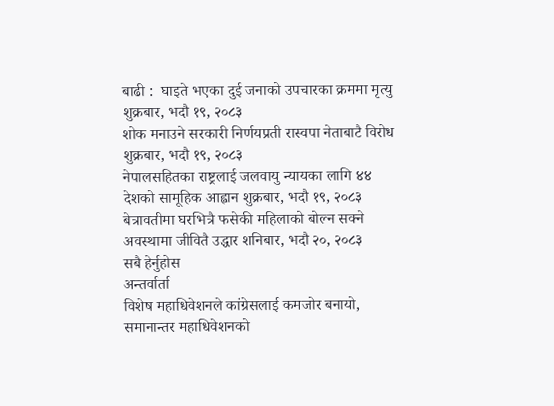बाढी :  घाइते भएका दुई जनाको उपचारका क्रममा मृत्यु शुक्रबार, भदौ १९, २०८३
शोक मनाउने सरकारी निर्णयप्रती रास्वपा नेताबाटै विरोध शुक्रबार, भदौ १९, २०८३
नेपालसहितका राष्ट्रलाई जलवायु न्यायका लागि ४४ देशको सामूहिक आह्वान शुक्रबार, भदौ १९, २०८३
बेत्रावतीमा घरभित्रै फसेकी महिलाको बोल्न सक्ने अवस्थामा जीवितै उद्धार शनिबार, भदौ २०, २०८३
सबै हेर्नुहोस
अन्तर्वार्ता
विशेष महाधिवेशनले कांग्रेसलाई कमजोर बनायो, समानान्तर महाधिवेशनको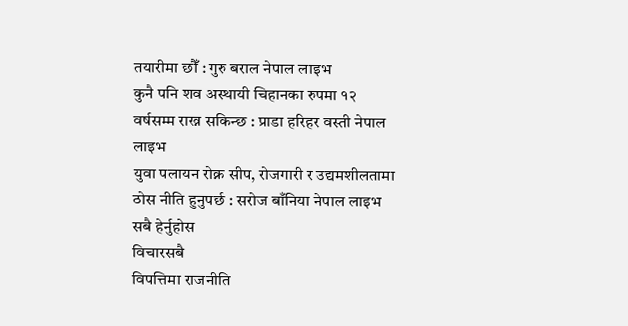तयारीमा छौँ : गुरु बराल नेपाल लाइभ
कुनै पनि शव अस्थायी चिहानका रुपमा १२ वर्षसम्म राख्न सकिन्छ : प्राडा हरिहर वस्ती नेपाल लाइभ
युवा पलायन रोक्न सीप, रोजगारी र उद्यमशीलतामा ठोस नीति हुनुपर्छ : सरोज बाँनिया नेपाल लाइभ
सबै हेर्नुहोस
विचारसबै
विपत्तिमा राजनीति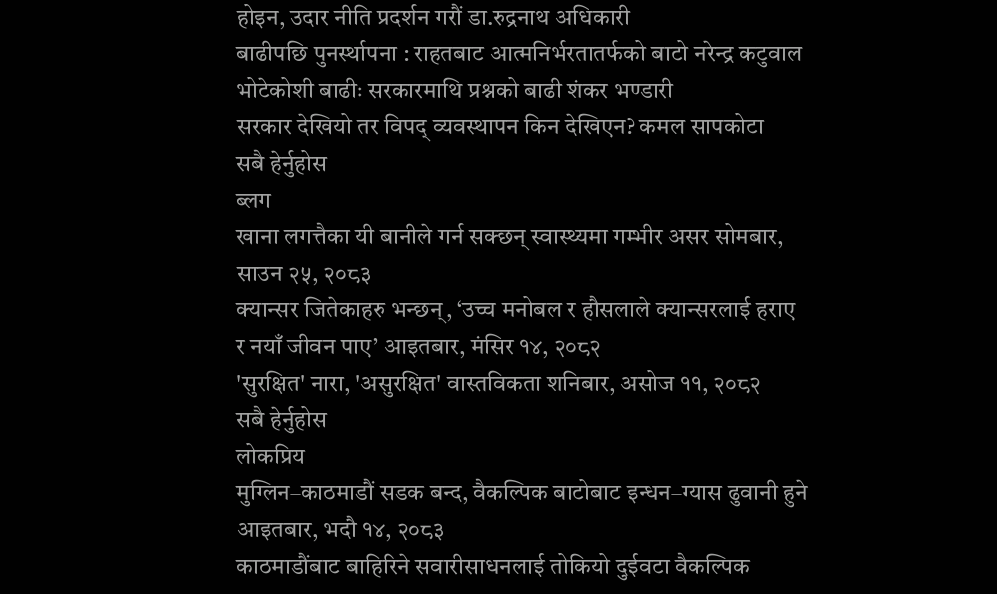होइन, उदार नीति प्रदर्शन गरौं डा.रुद्रनाथ अधिकारी
बाढीपछि पुनर्स्थापना : राहतबाट आत्मनिर्भरतातर्फको बाटो नरेन्द्र कटुवाल
भोटेकोशी बाढीः सरकारमाथि प्रश्नको बाढी शंकर भण्डारी
सरकार देखियो तर विपद् व्यवस्थापन किन देखिएन? कमल सापकोटा
सबै हेर्नुहोस
ब्लग
खाना लगत्तैका यी बानीले गर्न सक्छन् स्वास्थ्यमा गम्भीर असर सोमबार, साउन २५, २०८३
क्यान्सर जितेकाहरु भन्छन्, ‘उच्च मनोबल र हौसलाले क्यान्सरलाई हराए र नयाँ जीवन पाए’ आइतबार, मंसिर १४, २०८२
'सुरक्षित' नारा, 'असुरक्षित' वास्तविकता शनिबार, असोज ११, २०८२
सबै हेर्नुहोस
लोकप्रिय
मुग्लिन–काठमाडौं सडक बन्द, वैकल्पिक बाटोबाट इन्धन–ग्यास ढुवानी हुने आइतबार, भदौ १४, २०८३
काठमाडौंबाट बाहिरिने सवारीसाधनलाई तोकियो दुईवटा वैकल्पिक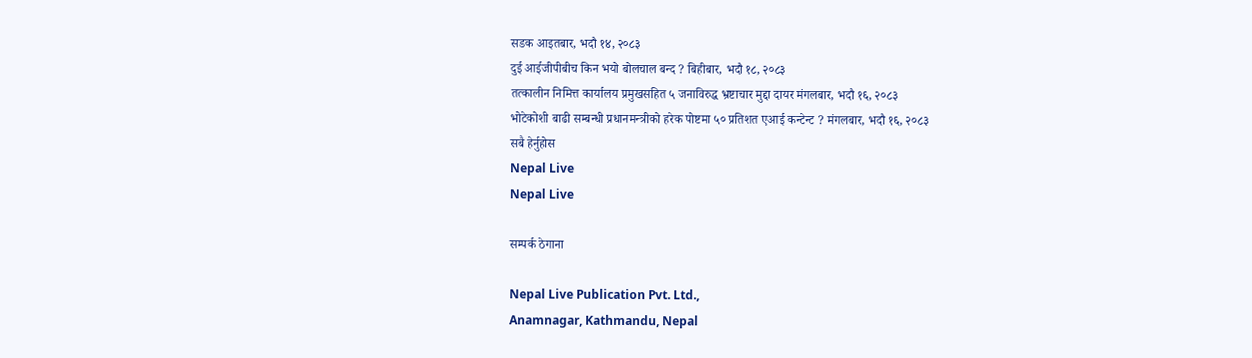सडक आइतबार, भदौ १४, २०८३
दुई आईजीपीबीच किन भयो बोलचाल बन्द ? बिहीबार, भदौ १८, २०८३
तत्कालीन निमित्त कार्यालय प्रमुखसहित ५ जनाविरुद्ध भ्रष्टाचार मुद्दा दायर मंगलबार, भदौ १६, २०८३
भोटेकोशी बाढी सम्बन्धी प्रधानमन्त्रीको हरेक पोष्टमा ५० प्रतिशत एआई कन्टेन्ट ? मंगलबार, भदौ १६, २०८३
सबै हेर्नुहोस
Nepal Live
Nepal Live

सम्पर्क ठेगाना

Nepal Live Publication Pvt. Ltd.,
Anamnagar, Kathmandu, Nepal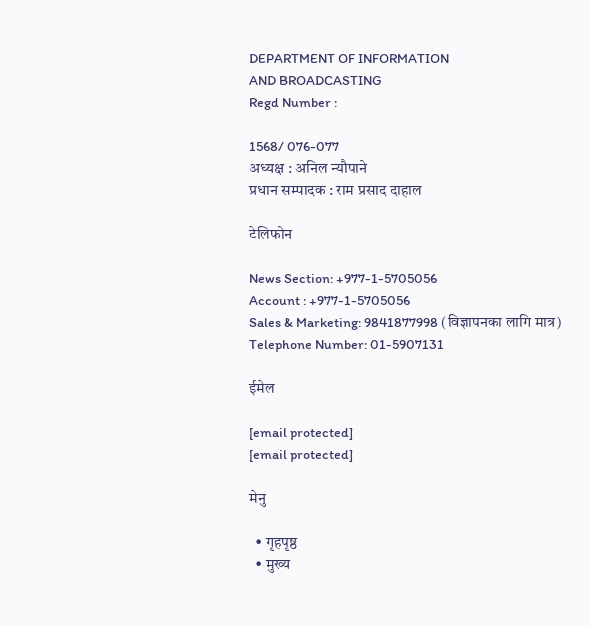DEPARTMENT OF INFORMATION
AND BROADCASTING
Regd Number :

1568/ 076-077
अध्यक्ष : अनिल न्यौपाने
प्रधान सम्पादक : राम प्रसाद दाहाल

टेलिफोन

News Section: +977-1-5705056
Account : +977-1-5705056
Sales & Marketing: 9841877998 (विज्ञापनका लागि मात्र)
Telephone Number: 01-5907131

ईमेल

[email protected]
[email protected]

मेनु

  • गृहपृष्ठ
  • मुख्य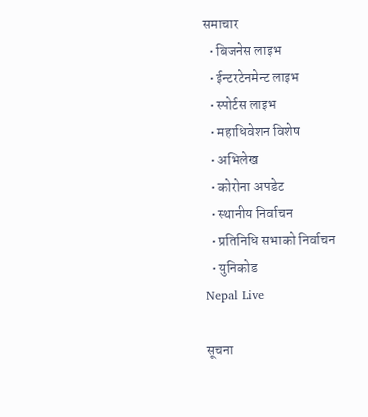समाचार
  • बिजनेस लाइभ
  • ईन्टरटेनमेन्ट लाइभ
  • स्पोर्टस लाइभ
  • महाधिवेशन विशेष
  • अभिलेख
  • कोरोना अपडेट
  • स्थानीय निर्वाचन
  • प्रतिनिधि सभाको निर्वाचन
  • युनिकोड
Nepal Live

सूचना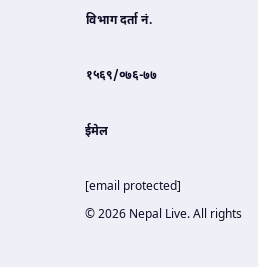विभाग दर्ता नं.

१५६९/०७६-७७

ईमेल

[email protected]
© 2026 Nepal Live. All rights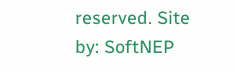reserved. Site by: SoftNEP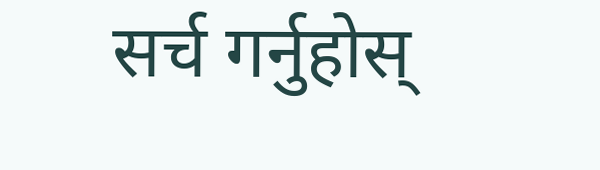सर्च गर्नुहोस्